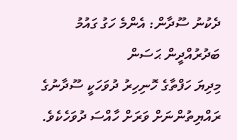ދެކުނު ސޫދާން: އެންމެ ހަގު ގައުމު
ބަދުރުއްދީން ޙަސަން
މިދިޔަ ހަފްތާގެ ހޮނިހިރު ދުވަހަކީ ސޫދާނުގެ ރައްޔިތުންނަށް ވަރަށް ހާއްސަ ދުވަހެކެވެ.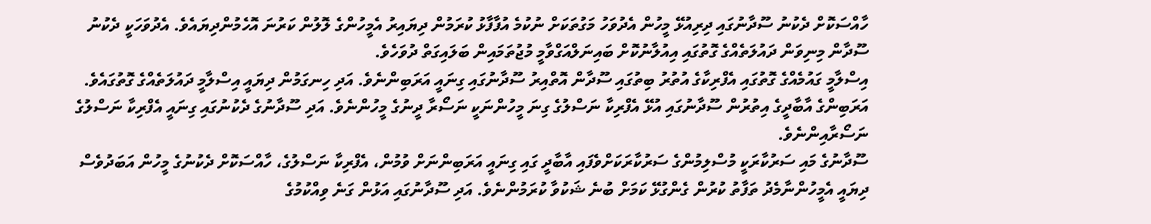ހާއްސަކޮށް ދެކުނު ސޫދާނުގައި ދިރިއުޅޭ މީހުން އެދުވަހު މަގުތަކަށް ނުކުމެ އުފާފާޅު ކުރަމުން ދިޔައިރު އެމީހުންގެ ލޮލުން ކަރުނަ އޮހެމުންދިޔައެވެ. އެދުވަހަކީ ދެކުނު ސޫދާން މިނިވަން ދައުލަތެއްގެ ގޮތުގައި އިއުލާނުކޮށް ބައިނަލްއަގްވާމީ މުޖުތަމައިން ބަލައިގަތް ދުވަހެވެ.
އިސްލާމީ ގައުމެއްގެ ގޮތުގައި އެފްރިކާގެ އުތުރު ބިތުގައި ސޫދާން އޮތްއިރު ސޫދާނުގައި ގިނައީ އަރަބިންނެވެ. އަދި ހިނގަމުން ދިޔައީ އިސްލާމީ ދައުލަތެއްގެ ގޮތުގައެވެ. އަރަބިންގެ އާބާދީގެ އިތުރުން ސޫދާނުގައި އުޅޭ އެފްރިކާ ނަސްލުގެ ގިނަ މީހުންނަކީ ނަސޯރާ ދީނުގެ މީހުންނެވެ. އަދި ސޫދާނުގެ ދެކުނުގައި ގިނައީ އެފްރިކާ ނަސްލުގެ ނަސޯރާއިންނެވެ.
ސޫދާނުގެ މައި ސަރުކާރަކީ މުސްލިމުންގެ ސަރުކާރަކަށްވެފައި އާބާދީ ގައި ގިނައީ އަރަބިންނަށް ވުމުން، އެފްރިކާ ނަސްލުގެ، ހާއްސަކޮށް ދެކުނުގެ މީހުން އަބަދުވެސް ދިޔައީ އެމީހުންނާމެދު ތަފާތު ކުރުން ގެންގުޅޭ ކަމަށް ބުނެ ޝަކުވާ ކުރަމުންނެވެ. އަދި ސޫދާނުގައި އަޅުން ގަނެ ވިއްކުމުގެ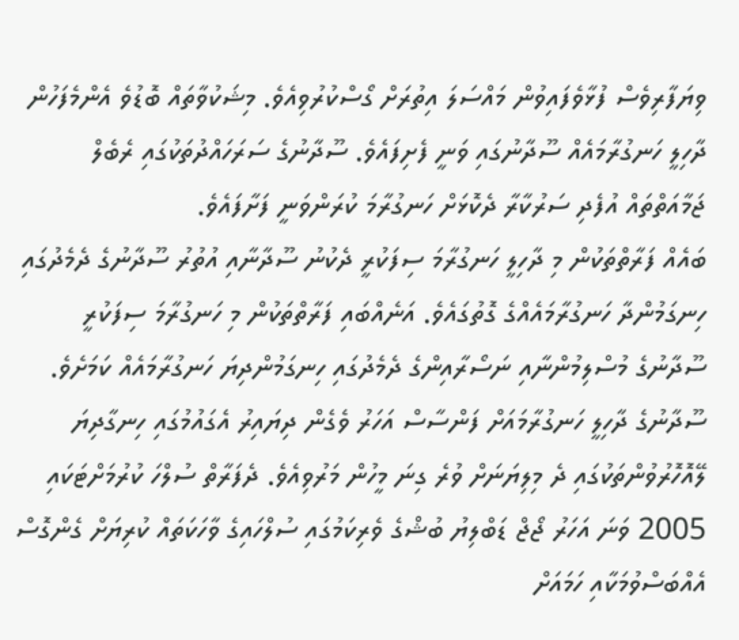ވިޔަފާރިވެސް ފުޅާވެފައިވުން މައްސަލަ އިތުރަށް ގޯސްކުރުވިއެވެ. މިޝަކުވާތައް ބޮޑުވެ އެންމެފަހުން ދާހިލީ ހަނގުރާމައެއް ސޫދާނުގައި ވަނީ ފެށިފައެވެ. ސޫދާނުގެ ސަރަހައްދުތަކުގައި ރެބެލް ޖަމާއަތްތައް އުފެދި ސަރުކާރާ ދެކޮޅަށް ހަނގުރާމަ ކުރަންވަނީ ފަށާފައެވެ.
ބައެއް ފަރާތްތަކުން މި ދާހިލީ ހަނގުރާމަ ސިފަކުރީ ދެކުނު ސޫދާނާއި އުތުރު ސޫދާނުގެ ދެމެދުގައި ހިނގަމުންދާ ހަނގުރާމައެއްގެ ގޮތުގައެވެ. އަނެއްބައި ފަރާތްތަކުން މި ހަނގުރާމަ ސިފަކުރީ ސޫދާނުގެ މުސްލިމުންނާއި ނަސޯރާއިންގެ ދެމެދުގައި ހިނގަމުންދިޔަ ހަނގުރާމައެއް ކަމަށެވެ.
ސޫދާނުގެ ދާހިލީ ހަނގުރާމައަށް ފަންސާސް އަހަރު ވެގެން ދިޔައިރު އެގައުމުގައި ހިނގާދިޔަ ލޭއޮހޮރުވުންތަކުގައި ދެ މިލިޔަނަށް ވުރެ ގިނަ މީހުން މަރުވިއެވެ. ދެފަރާތް ސުލްހަ ކުރުމަށްޓަކައި 2005 ވަނަ އަހަރު ޖޯޖް ޑަބްލިޔު ބުޝްގެ ވެރިކަމުގައި ސުލްހައިގެ ވާހަކަތައް ކުރިޔަށް ގެންގޮސް އެއްބަސްވުމަކާއި ހަމައަށް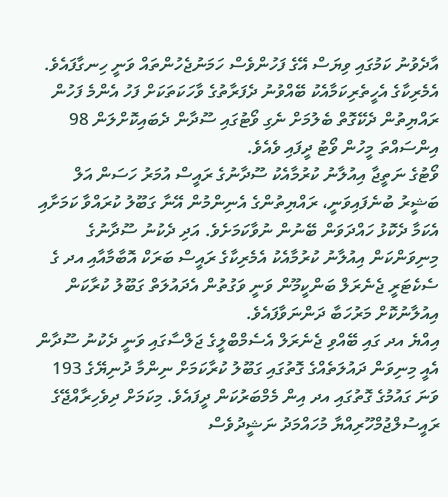އާދެވުނު ކަމުގައި ވިޔަސް އޭގެ ފަހުންވެސް ހަމަނުޖެހުންތައް ވަނީ ހިނގާފައެވެ. އެމެރިކާގެ އެހީތެރިކަމާއެކު ބޭއްވުނު ދެފަރާތުގެ ވާހަކަތަކަށް ފަހު އެންމެ ފަހުން ރައްޔިތުން ދެކޭގޮތް ބެލުމަށް ނެގި ވޯޓުގައި ސޫދާން ދެބައިކޮށްލަން 98 އިންސައްތަ މީހުން ވޯޓު ދީފައި ވެއެވެ.
ވޯޓުގެ ނަތީޖާ އިއުލާނު ކުރުމާއެކު ސޫދާނުގެ ރައީސް އުމަރު ހަސަން އަލް ބަޝީރު ބުނެފައިވަނީ، ރައްޔިތުންގެ އެނިންމުން އޭނާ ގަބޫލު ކުރައްވާ ކަމަށާއި އެކަމާ ދެކޮޅު ހައްދަވަން ބޭނުން ނުވާކަމަށެވެ. އަދި ދެކުނު ސޫދާނުގެ މިނިވަންކަން އިއުލާނު ކުރުމާއެކު އެމެރިކާގެ ރައީސް ބަރަކް އޮބާމާއާއި އދ ގެ ސެކެޓަރީ ޖެނެރަލް ބަންކީމޫން ވަނީ ވަގުތުން އެދައުލަތް ގަބޫލު ކުރާކަން އިއުލާނުކޮށް މަރުހަބާ ދަންނަވާފައެވެ.
އިއްޔެ އދ ގައި ބޭއްވި ޖެނެރަލް އެސެމްބްލީގެ ޖަލްސާގައި ވަނީ ދެކުނު ސޫދާން އެއީ މިނިވަން ދައުލަތެއްގެ ގޮތުގައި ގަބޫލު ކުރާކަމަށް ނިންމާ ދުނިޔޭގެ 193 ވަނަ ގައުމުގެ ގޮތުގައި އދ އިން މެމްބަރުކަން ދީފައެވެ. މިކަމަށް ދިވެހިރާއްޖޭގެ ރައީސުލްޖުމްހޫރިއްޔާ މުހައްމަދު ނަޝީދުވެސް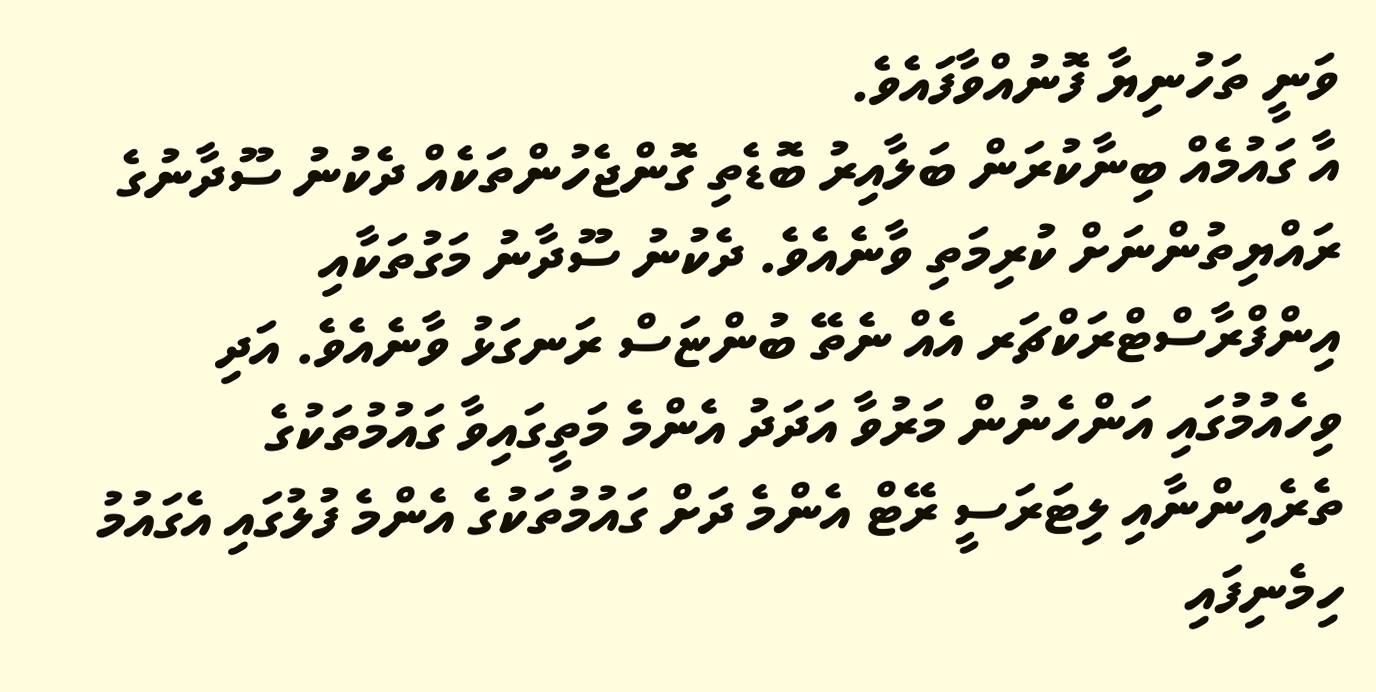ވަނީ ތަހުނިޔާ ފޮނުއްވާފައެވެ.
އާ ގައުމެއް ބިނާކުރަން ބަލާއިރު ބޮޑެތި ގޮންޖެހުންތަކެއް ދެކުނު ސޫދާނުގެ ރައްޔިތުންނަށް ކުރިމަތި ވާނެއެވެ. ދެކުނު ސޫދާނު މަގުތަކާއި އިންފްރާސްޓްރަކްޗަރ އެއް ނެތޭ ބުންޏަސް ރަނގަޅު ވާނެއެވެ. އަދި ވިހެއުމުގައި އަންހެނުން މަރުވާ އަދަދު އެންމެ މަތީގައިވާ ގައުމުތަކުގެ ތެރެއިންނާއި ލިޓަރަސީ ރޭޓް އެންމެ ދަށް ގައުމުތަކުގެ އެންމެ ފުލުގައި އެގައުމު ހިމެނިފައި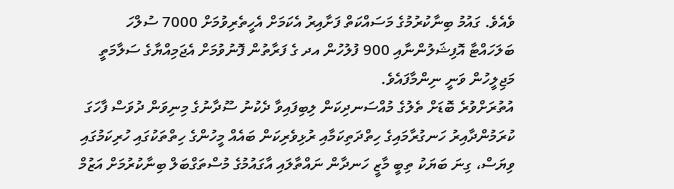ވެއެވެ. ގައުމު ބިނާކުރުމުގެ މަސައްކަތް ފަށާއިރު އެކަމަށް އެހީތެރިވުމަށް 7000 ސުލްހަ ބަލަހައްޓާ އޮފިޝަލުންނާއި 900 ފުލުހުން އދ ގެ ފަރާތުން ފޮނުވުމަށް އެޖަމިއްޔާގެ ސަލާމަތީ މަޖިލީހުން ވަނީ ނިންމާފައެވެ.
އުތުރަށްވުރެ ބޮޑަށް ތެލުގެ މުއްސަނދިކަން ލިބިފައިވާ ދެކުނު ސޫދާނުގެ މިނިވަން ދުވަސް ފާހަގަ ކުރަމުންދާއިރު ހަނގުރާމައިގެ ހިތްދަތިކަމާއި ރުޅިވެރިކަން ބައެއް މީހުންގެ ހިތްތަކުގައި ހުރިކަމުގައި ވިޔަސް، ގިނަ ބަޔަކު ތިބީ މާޒީ ހަނދާން ނައްތާލައި އާގައުމުގެ މުސްތަގްބަލް ބިނާކުރުމަށް އަޒުމް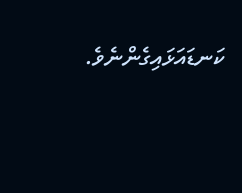ކަނޑައަޅައިގެންނެވެ.